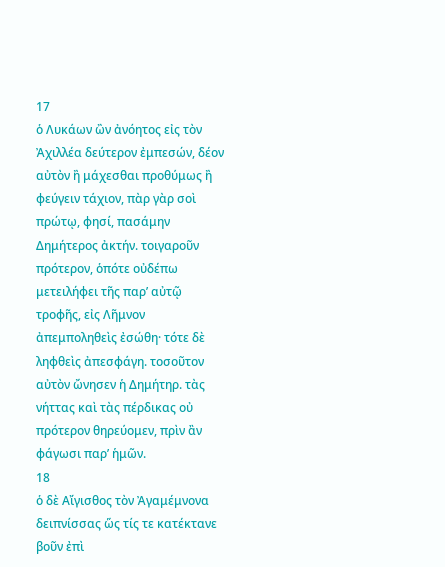17
ὁ Λυκάων ὢν ἀνόητος εἰς τὸν Ἀχιλλέα δεύτερον ἐμπεσών, δέον αὐτὸν ἢ μάχεσθαι προθύμως ἢ φεύγειν τάχιον, πὰρ γὰρ σοὶ πρώτῳ, φησί, πασάμην Δημήτερος ἀκτήν. τοιγαροῦν πρότερον, ὁπότε οὐδέπω μετειλήφει τῆς παρ’ αὐτῷ τροφῆς, εἰς Λῆμνον ἀπεμποληθεὶς ἐσώθη· τότε δὲ ληφθεὶς ἀπεσφάγη. τοσοῦτον αὐτὸν ὤνησεν ἡ Δημήτηρ. τὰς νήττας καὶ τὰς πέρδικας οὐ πρότερον θηρεύομεν, πρὶν ἂν φάγωσι παρ’ ἡμῶν.
18
ὁ δὲ Αἴγισθος τὸν Ἀγαμέμνονα δειπνίσσας ὥς τίς τε κατέκτανε βοῦν ἐπὶ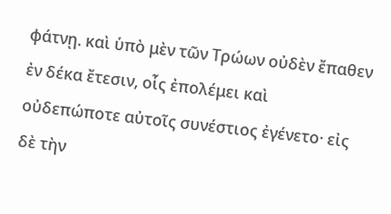φάτνῃ. καὶ ὑπὸ μὲν τῶν Τρώων οὐδὲν ἔπαθεν ἐν δέκα ἔτεσιν, οἷς ἐπολέμει καὶ οὐδεπώποτε αὐτοῖς συνέστιος ἐγένετο· εἰς δὲ τὴν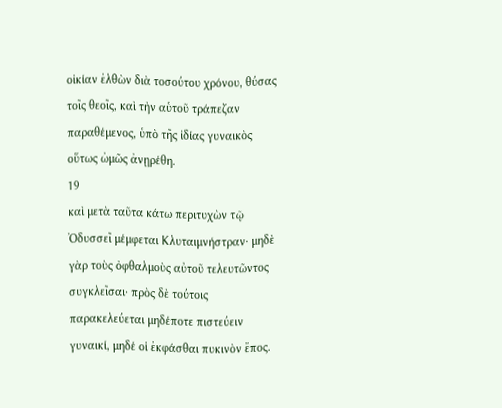οἰκίαν ἐλθὼν διὰ τοσούτου χρόνου, θύσας τοῖς θεοῖς, καὶ τὴν αὑτοῦ τράπεζαν παραθέμενος, ὑπὸ τῆς ἰδίας γυναικὸς οὕτως ὠμῶς ἀνῃρέθη.
19
καὶ μετὰ ταῦτα κάτω περιτυχὼν τῷ Ὀδυσσεῖ μέμφεται Κλυταιμνήστραν· μηδὲ γὰρ τοὺς ὀφθαλμοὺς αὐτοῦ τελευτῶντος συγκλεῖσαι· πρὸς δὲ τούτοις παρακελεύεται μηδέποτε πιστεύειν γυναικί, μηδέ οἱ ἐκφάσθαι πυκινὸν ἔπος.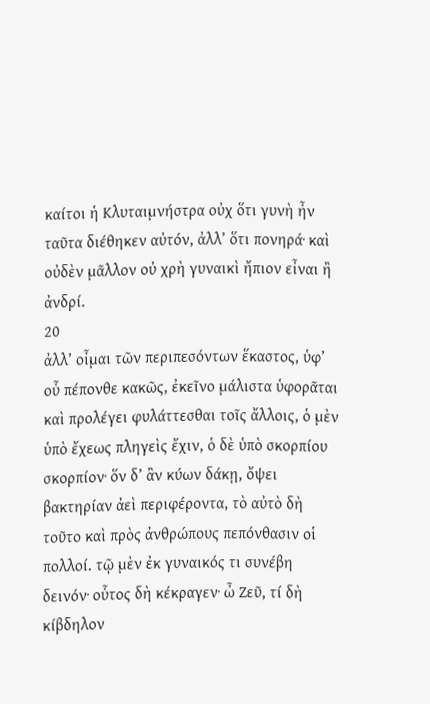καίτοι ἡ Κλυταιμνήστρα οὐχ ὅτι γυνὴ ἦν ταῦτα διέθηκεν αὐτόν, ἀλλ’ ὅτι πονηρά· καὶ οὐδὲν μᾶλλον οὐ χρὴ γυναικὶ ἤπιον εἶναι ἢ ἀνδρί.
20
ἀλλ’ οἶμαι τῶν περιπεσόντων ἕκαστος, ὑφ’ οὗ πέπονθε κακῶς, ἐκεῖνο μάλιστα ὑφορᾶται καὶ προλέγει φυλάττεσθαι τοῖς ἄλλοις, ὁ μὲν ὑπὸ ἔχεως πληγεὶς ἔχιν, ὁ δὲ ὑπὸ σκορπίου σκορπίον· ὅν δ’ ἂν κύων δάκῃ, ὄψει βακτηρίαν ἀεὶ περιφέροντα, τὸ αὐτὸ δὴ τοῦτο καὶ πρὸς ἀνθρώπους πεπόνθασιν οἱ πολλοί. τῷ μὲν ἐκ γυναικός τι συνέβη δεινόν· οὗτος δὴ κέκραγεν· ὦ Ζεῦ, τί δὴ κίβδηλον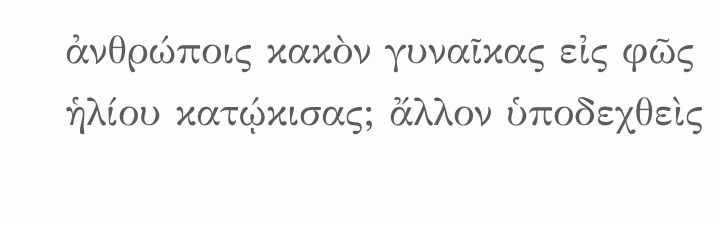ἀνθρώποις κακὸν γυναῖκας εἰς φῶς ἡλίου κατῴκισας; ἄλλον ὑποδεχθεὶς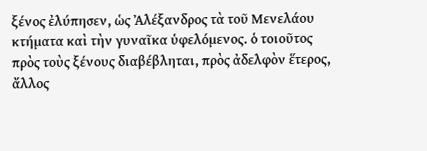ξένος ἐλύπησεν, ὡς Ἀλέξανδρος τὰ τοῦ Μενελάου κτήματα καὶ τὴν γυναῖκα ὑφελόμενος. ὁ τοιοῦτος πρὸς τοὺς ξένους διαβέβληται, πρὸς ἀδελφὸν ἕτερος, ἄλλος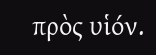πρὸς υἱόν.